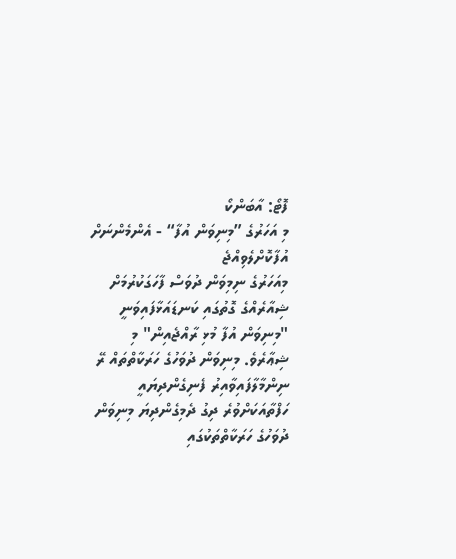ފޮޓޯ: އާބަންކޯ
މި އަހަރުގެ ”މިނިވަން އުފާ“ - އެންމެންނަށް އުފާކޮށްލެވިއްޖެ
މިއަހަރުގެ ނިމިވަން ދުވަސް ފާހަގަކުރުމަށް ޝިއާރެއްގެ ގޮތުގައި ކަނޑައަޅާފައިވަނީ "މިނިވަން އުފާ މުޅި ރާއްޖެއިން" މި ޝިޢާރެވެ. މިނިވަން ދުވަހުގެ ހަރަކާތްތައް ރޭ ނިންމާލާފައިވާއިރު ފެނިގެންދިޔައީ ހަފްތާއަކަށްވުރެ ދިގު ދެމިގެންދިޔަ މިނިވަން ދުވަހުގެ ހަރަކާތްތަކުގައި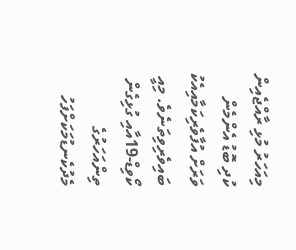މިއަހަރު މުޅި ރާއްޖެއިން ކުދި ބޮޑު އެންމެން ވަރަށް އުފާވެރިކަމާއިއެކު ބައިވެރިވިތަނެވެ. މިއީ ކޯވިޑް-19އާއި ގުޅިގެން ތިންއަހަރުގެ މެދުކެނޑުމަކަށްފަހު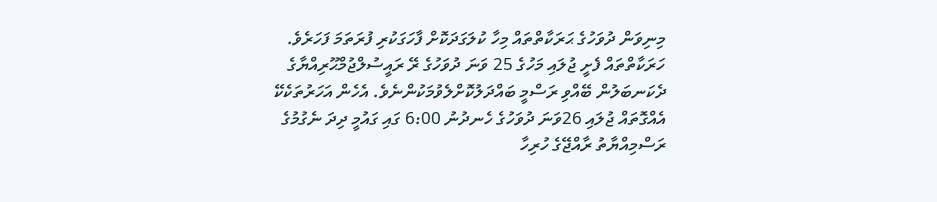މިނިވަން ދުވަހުގެ ޙަރަކާތްތައް މިހާ ކުލަގަދަކޮށް ފާހަގަކުރި ފުރަތަމަ ފަހަރެވެ.
ހަރަކާތްތައް ފެށީ ޖުލައި މަހުގެ 25 ވަނަ ދުވަހުގެ ރޭ ރައީސުލްޖުމްޙޫރިއްޔާގެ ދެކަނބަލުން ބޭއްވި ރަސްމީ ބައްދަލުކޮށްލެވުމަކުންނެވެ. އެހެން އަހަރުތަކެކޭ އެއްގޮތައް ޖުލައި 26ވަނަ ދުވަހުގެ ހެނދުނު 6:00 ގައި ގައުމީ ދިދަ ނެގުމުގެ ރަސްމިއްޔާތު ރާއްޖޭގެ ހުރިހާ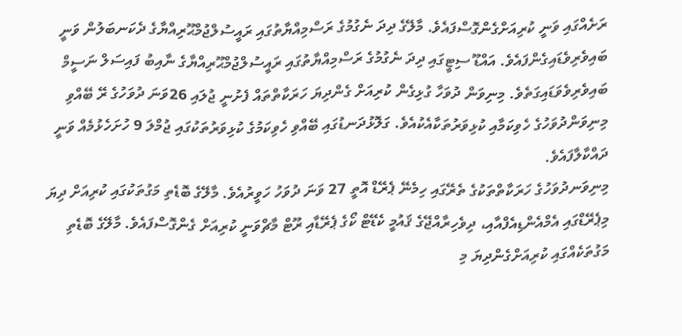ރަށެއްގައި ވަނީ ކުރިއަށްގެންގޮސްފައެވެ. މާލޭގެ ދިދަ ނެގުމުގެ ރަސްމިއްޔާތުގައި ރައީސުލްޖުމްޙޫރިއްޔާގެ ދެކަނބަލުން ވަނީ ބައިވެރިވެޑައިގެންފައެވެ. އައްޑޫ ސިޓީގައި ދިދަ ނެގުމުގެ ރަސްމިއްޔާތުގައި ރައީސުލްޖުމްޙޫރިއްޔާގެ ނާއިބު ފައިސަލް ނަސީމް ބައިވެރިވެވަޑައިގަތެވެ. މިނިވަން ދުވަހާ ގުޅިގެން ކުރިއަށް ގެންދިޔަ ހަރަކާތްތައް ފެށުނީ ޖުލައި 26ވަނަ ދުވަހުގެ ރޭ ބޭއްވި މިނިވަންދުވަހުގެ ހެވިކަމާއި ކުޅިވަރުތަކާއެކުއެވެ. ގަލޮޅުދަނޑުގައި ބޭއްވި ހެވިކަމުގެ ކުޅިވަރުތަކުގައި ޖުމްލަ 9 ހުށަހެޅުމެއް ވަނީ ދައްކާލާފައެވެ.
މިނިވަނދުވަހުގެ ހަރަކާތްތަކުގެ ތެރޭގައި ހިމެނޭ ޕެރޭޑް އޮތީ 27 ވަނަ ދުވަހު ހަވީރުއެވެ. މާލޭގެ ބޮޑެތި މަގުތަކުގައި ކުރިއަށް ދިޔަ މިޕެރޭޑްގައި އެމްއެންޑިއެފްއާއި، ދިވެހިރާއްޖޭގެ ޤައުމީ ކެޑޭޓް ކޯގެ ޕެރޭޑާއި ރޫޓް މާޗްވަނީ ކުރިއަށް ގެންގޮސްފައެވެ. މާލޭގެ ބޮޑެތި މަގުތަކެއްގައި ކުރިއަށްގެންދިޔަ މި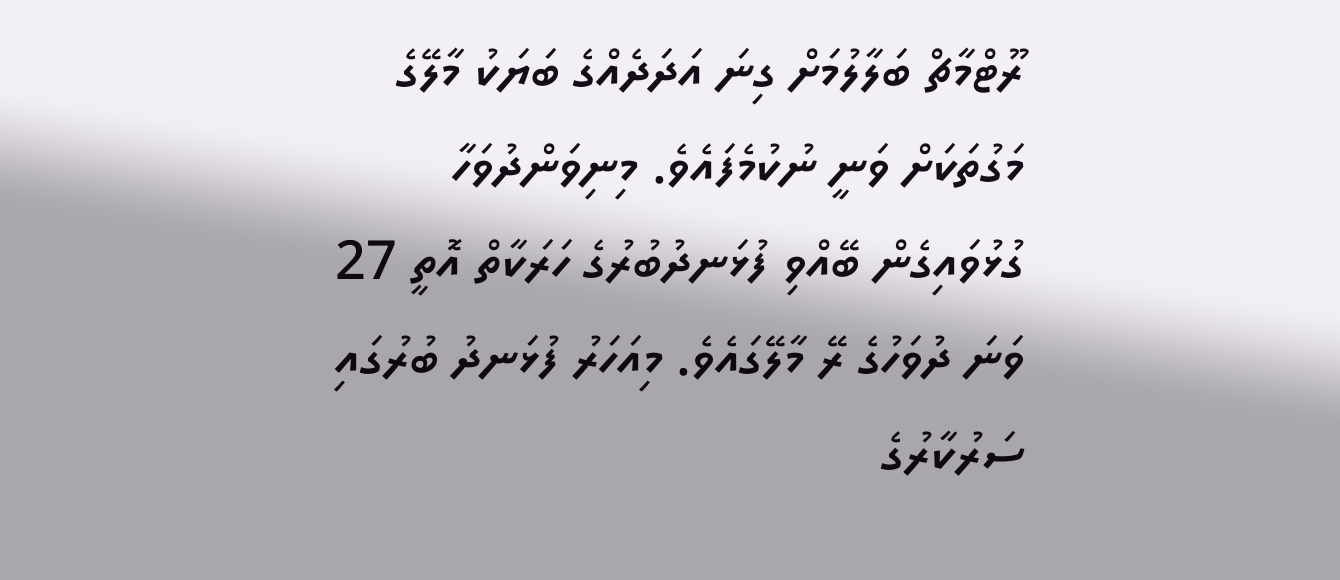ރޫޓްމާޗް ބަލާލުމަށް ގިނަ އަދަދެއްގެ ބަޔަކު މާލޭގެ މަގުތަކަށް ވަނީ ނުކުމެފައެވެ. މިނިވަންދުވަހާ ގުޅުވައިގެން ބޭއްވި ފުޅަނދުބުރުގެ ހަރަކާތް އޮތީ 27 ވަނަ ދުވަހުގެ ރޭ މާލޭގައެވެ. މިއަހަރު ފުޅަނދު ބުރުގައި ސަރުކާރުގެ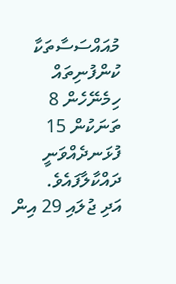މުއައްސަސާތަކާ ކުންފުނިތައް ހިމެނޭހެން 8 ތަނަކުން 15 ފުޅަނދެއްވަނީ ދައްކާލާފައެވެ.
އަދި ޖުލައި 29 އިން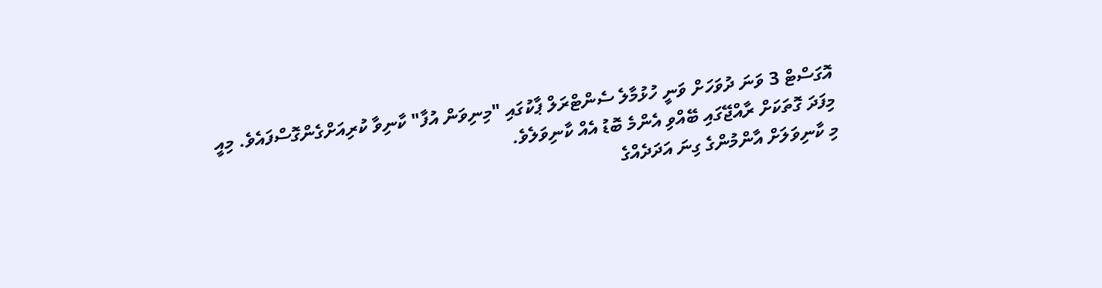އޮގަސްޓް 3 ވަނަ ދުވަހަށް ވަނީ ހުޅުމާލެ ސެންޓްރަލް ޕާކުގައި "މިނިވަން އުފާ" ކާނިވާ ކުރިއަށްގެންގޮސްފައެވެ. މިއީ މިފަދަ ގޮތަކަށް ރާއްޖޭގައި ބޭއްވި އެންމެ ބޮޑު އެއް ކާނިވަލެވެ.
މި ކާނިވަލަށް އާންމުންގެ ގިނަ އަދަދެއްގެ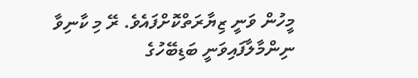މީހުން ވަނީ ޒިޔާރަތްކޮށްފައެވެ. ރޭ މި ކާނިވާ ނިންމާލާފައިވަނީ ބަޑިބޭހުގެ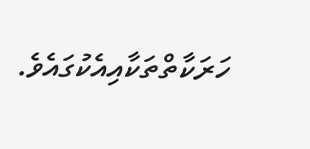ހަރަކާތްތަކާއިއެކުގައެވެ.